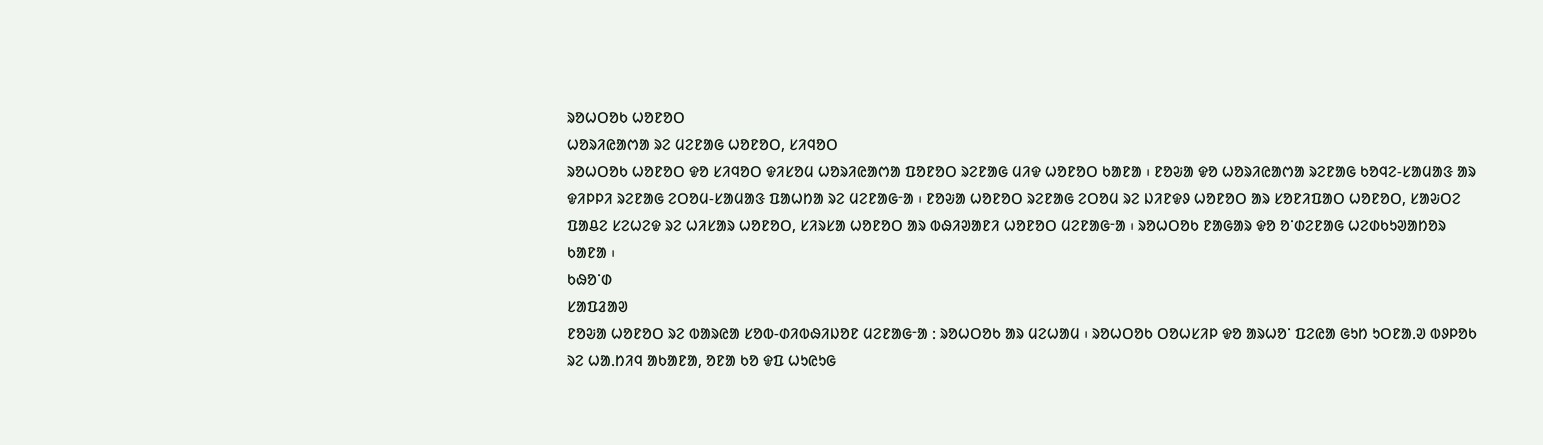ᱨᱚᱦᱛᱚᱠ ᱦᱚᱱᱚᱛ
ᱦᱚᱨᱤᱭᱟᱬᱟ ᱨᱮ ᱢᱮᱱᱟᱜ ᱦᱚᱱᱚᱛ, ᱥᱤᱧᱚᱛ
ᱨᱚᱦᱛᱚᱠ ᱦᱚᱱᱚᱛ ᱫᱚ ᱥᱤᱧᱚᱛ ᱫᱤᱥᱚᱢ ᱦᱚᱨᱤᱭᱟᱬᱟ ᱯᱚᱱᱚᱛ ᱨᱮᱱᱟᱜ ᱢᱤᱫ ᱦᱚᱱᱚᱛ ᱠᱟᱱᱟ ᱾ ᱱᱚᱶᱟ ᱫᱚ ᱦᱚᱨᱤᱭᱟᱬᱟ ᱨᱮᱱᱟᱜ ᱠᱚᱧᱮ-ᱥᱟᱢᱟᱝ ᱟᱨ ᱫᱤᱞᱞᱤ ᱨᱮᱱᱟᱜ ᱮᱛᱚᱢ-ᱥᱟᱢᱟᱝ ᱯᱟᱦᱴᱟ ᱨᱮ ᱢᱮᱱᱟᱜᱼᱟ ᱾ ᱱᱚᱶᱟ ᱦᱚᱱᱚᱛ ᱨᱮᱱᱟᱜ ᱮᱛᱚᱢ ᱨᱮ ᱡᱤᱱᱫᱽ ᱦᱚᱱᱚᱛ ᱟᱨ ᱥᱚᱱᱤᱯᱟᱛ ᱦᱚᱱᱚᱛ, ᱥᱟᱶᱛᱮ ᱯᱟᱪᱮ ᱥᱮᱦᱮᱫ ᱨᱮ ᱦᱤᱥᱟᱨ ᱦᱚᱱᱚᱛ, ᱥᱤᱨᱥᱟ ᱦᱚᱱᱚᱛ ᱟᱨ ᱵᱷᱤᱣᱟᱱᱤ ᱦᱚᱱᱚᱛ ᱢᱮᱱᱟᱜᱼᱟ ᱾ ᱨᱚᱦᱛᱚᱠ ᱱᱟᱜᱟᱨ ᱫᱚ ᱚᱸᱰᱮᱱᱟᱜ ᱦᱮᱰᱠᱩᱣᱟᱴᱚᱨ ᱠᱟᱱᱟ ᱾
ᱠᱷᱚᱸᱰ
ᱥᱟᱯᱲᱟᱣ
ᱱᱚᱶᱟ ᱦᱚᱱᱚᱛ ᱨᱮ ᱵᱟᱨᱭᱟ ᱥᱚᱵ-ᱰᱤᱵᱷᱤᱡᱚᱱ ᱢᱮᱱᱟᱜᱼᱟ ᱺ ᱨᱚᱦᱛᱚᱠ ᱟᱨ ᱢᱮᱦᱟᱢ ᱾ ᱨᱚᱦᱛᱚᱠ ᱛᱚᱦᱥᱤᱞ ᱫᱚ ᱟᱨᱦᱚᱸ ᱯᱮᱭᱟ ᱜᱩᱴ ᱩᱛᱱᱟᱹᱣ ᱵᱽᱞᱚᱠ ᱨᱮ ᱦᱟᱹᱴᱤᱧ ᱟᱠᱟᱱᱟ, ᱚᱱᱟ ᱠᱚ ᱫᱯ ᱦᱩᱭᱩᱜ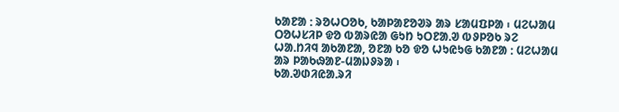ᱠᱟᱱᱟ ᱺ ᱨᱚᱦᱛᱚᱠ, ᱠᱟᱞᱟᱱᱚᱣᱨ ᱟᱨ ᱥᱟᱢᱯᱞᱟ ᱾ ᱢᱮᱦᱟᱢ ᱛᱚᱦᱥᱤᱞ ᱫᱚ ᱵᱟᱨᱭᱟ ᱜᱩᱴ ᱩᱛᱱᱟᱹᱣ ᱵᱽᱞᱚᱠ ᱨᱮ ᱦᱟᱹᱴᱤᱧ ᱟᱠᱟᱱᱟ, ᱚᱱᱟ ᱠᱚ ᱫᱚ ᱦᱩᱭᱩᱜ ᱠᱟᱱᱟ ᱺ ᱢᱮᱦᱟᱢ ᱟᱨ ᱞᱟᱠᱷᱟᱱ-ᱢᱟᱡᱽᱨᱟ ᱾
ᱠᱟᱹᱣᱰᱤᱭᱟᱹᱨᱤ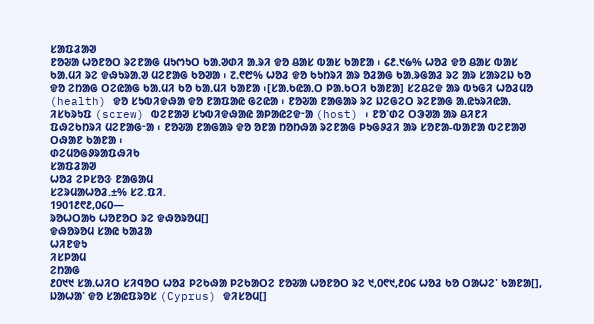ᱥᱟᱯᱲᱟᱣ
ᱱᱚᱶᱟ ᱦᱚᱱᱚᱛ ᱨᱮᱱᱟᱜ ᱢᱩᱬᱩᱛ ᱠᱟᱹᱣᱰᱤ ᱟᱹᱨᱤ ᱫᱚ ᱪᱟᱥ ᱵᱟᱥ ᱠᱟᱱᱟ ᱾ ᱔᱒ᱹ᱑᱙% ᱦᱚᱲ ᱫᱚ ᱪᱟᱥ ᱵᱟᱥ ᱠᱟᱹᱢᱤ ᱨᱮ ᱫᱷᱩᱨᱟᱹᱣ ᱢᱮᱱᱟᱜ ᱠᱚᱣᱟ ᱾ ᱗ᱹ᱖᱘% ᱦᱚᱲ ᱫᱚ ᱠᱩᱴᱨᱤ ᱟᱨ ᱚᱲᱟᱜ ᱠᱟᱹᱨᱜᱟᱲ ᱨᱮ ᱟᱨ ᱥᱟᱨᱮᱡ ᱠᱚ ᱫᱚ ᱮᱴᱟᱜ ᱛᱮᱭᱟᱜ ᱠᱟᱹᱢᱤ ᱠᱚ ᱠᱟᱹᱢᱤ ᱠᱟᱱᱟ ᱾[ᱥᱟᱹᱠᱭᱟᱹᱛ ᱞᱟᱹᱠᱛᱤ ᱠᱟᱱᱟ] ᱥᱮᱪᱮᱫ ᱟᱨ ᱵᱩᱜᱤ ᱦᱚᱲᱢᱚ (health) ᱫᱚ ᱥᱩᱵᱤᱫᱷᱟ ᱫᱚ ᱱᱟᱯᱟᱭ ᱜᱮᱭᱟ ᱾ ᱱᱚᱶᱟ ᱱᱟᱜᱟᱨ ᱨᱮ ᱡᱮᱜᱮᱛ ᱨᱮᱱᱟᱜ ᱟᱹᱭᱩᱨᱤᱭᱟᱹ ᱤᱥᱠᱨᱩᱯ (screw) ᱵᱮᱱᱟᱣ ᱥᱩᱵᱤᱫᱷᱟᱭ ᱟᱞᱟᱭᱮᱫᱼᱟ (host) ᱾ ᱱᱚᱸᱰᱮ ᱛᱳᱣᱟ ᱟᱨ ᱪᱤᱱᱤ ᱯᱷᱮᱠᱴᱨᱤ ᱢᱮᱱᱟᱜᱼᱟ ᱾ ᱱᱚᱶᱟ ᱱᱟᱜᱟᱨ ᱫᱚ ᱚᱱᱟ ᱴᱚᱴᱷᱟ ᱨᱮᱱᱟᱜ ᱞᱩᱜᱽᱲᱤ ᱟᱨ ᱥᱚᱱᱟ-ᱵᱟᱱᱟ ᱵᱮᱱᱟᱣ ᱛᱷᱟᱱ ᱠᱟᱱᱟ ᱾
ᱰᱮᱢᱚᱜᱽᱨᱟᱯᱷᱤᱠ
ᱥᱟᱯᱲᱟᱣ
ᱦᱚᱲ ᱮᱞᱥᱚᱝ ᱱᱟᱜᱟᱢ
ᱥᱮᱨᱢᱟᱦᱚᱲ.±% ᱥᱮ.ᱯᱤ.
1901᱒᱖᱒,᱐᱔᱐—
ᱨᱚᱦᱛᱟᱠ ᱦᱚᱱᱚᱛ ᱨᱮ ᱫᱷᱚᱨᱚᱢ[]
ᱫᱷᱚᱨᱚᱢ ᱥᱟᱭ ᱠᱟᱲᱟ
ᱦᱤᱱᱫᱩ
ᱤᱥᱞᱟᱢ
ᱮᱴᱟᱜ
᱒᱐᱑᱑ ᱥᱟᱹᱦᱤᱛ ᱥᱤᱧᱚᱛ ᱦᱚᱲ ᱞᱮᱠᱷᱟ ᱞᱮᱠᱟᱛᱮ ᱱᱚᱶᱟ ᱦᱚᱱᱚᱛ ᱨᱮ ᱑,᱐᱖᱑,᱒᱐᱔ ᱦᱚᱲ ᱠᱚ ᱛᱟᱦᱮᱸ ᱠᱟᱱᱟ[], ᱡᱟᱦᱟᱸ ᱫᱚ ᱥᱟᱭᱯᱨᱚᱥ (Cyprus) ᱫᱤᱥᱚᱢ[]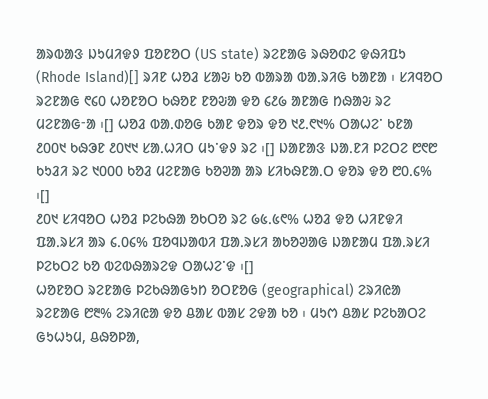ᱟᱨᱵᱟᱝ ᱡᱩᱢᱤᱫᱽ ᱯᱚᱱᱚᱛ (US state) ᱨᱮᱱᱟᱜ ᱨᱷᱚᱰᱮ ᱫᱷᱤᱯᱩ (Rhode Island)[] ᱨᱤᱱ ᱦᱚᱲ ᱥᱟᱶ ᱠᱚ ᱵᱟᱨᱟ ᱵᱟᱹᱨᱤᱜ ᱠᱟᱱᱟ ᱾ ᱥᱤᱧᱚᱛ ᱨᱮᱱᱟᱜ ᱖᱔᱐ ᱦᱚᱱᱚᱛ ᱠᱷᱚᱱ ᱱᱚᱶᱟ ᱫᱚ ᱔᱒᱙ ᱟᱱᱟᱜ ᱴᱷᱟᱶ ᱨᱮ ᱢᱮᱱᱟᱜᱼᱟ ᱾[] ᱦᱚᱲ ᱵᱟᱹᱰᱚᱜ ᱠᱟᱱ ᱫᱚᱨ ᱫᱚ ᱑᱒ᱹ᱖᱑% ᱛᱟᱦᱮᱸ ᱠᱱᱟ ᱒᱐᱐᱑ ᱠᱷᱳᱱ ᱒᱐᱑᱑ ᱥᱟᱹᱦᱤᱛ ᱢᱩᱸᱫᱽ ᱨᱮ ᱾[] ᱡᱟᱱᱟᱝ ᱡᱟᱹᱱᱤ ᱞᱮᱛᱮ ᱘᱖᱘ ᱠᱩᱲᱤ ᱨᱮ ᱑᱐᱐᱐ ᱠᱚᱲ ᱢᱮᱱᱟᱜ ᱠᱚᱣᱟ ᱟᱨ ᱥᱤᱠᱷᱱᱟᱹᱛ ᱫᱚᱨ ᱫᱚ ᱘᱐ᱹ᱔% ᱾[]
᱒᱐᱑ ᱥᱤᱧᱚᱛ ᱦᱚᱲ ᱞᱮᱠᱷᱟ ᱚᱠᱛᱚ ᱨᱮ ᱙᱕ᱹ᱕᱖% ᱦᱚᱲ ᱫᱚ ᱦᱤᱱᱫᱤ ᱯᱟᱹᱨᱥᱤ ᱟᱨ ᱔ᱹ᱐᱔% ᱯᱚᱧᱡᱟᱵᱤ ᱯᱟᱹᱨᱥᱤ ᱟᱠᱚᱣᱟᱜ ᱡᱟᱱᱟᱢ ᱯᱟᱹᱨᱥᱤ ᱞᱮᱠᱛᱮ ᱠᱚ ᱵᱮᱵᱷᱟᱨᱮᱫ ᱛᱟᱦᱮᱸᱫ ᱾[]
ᱦᱚᱱᱚᱛ ᱨᱮᱱᱟᱜ ᱞᱮᱠᱷᱟᱜᱩᱴ ᱚᱛᱱᱚᱜ (geographical) ᱮᱨᱤᱭᱟ ᱨᱮᱱᱟᱜ ᱘᱓% ᱮᱨᱤᱭᱟ ᱫᱚ ᱪᱟᱥ ᱵᱟᱥ ᱮᱫᱟ ᱠᱚ ᱾ ᱢᱩᱬ ᱪᱟᱥ ᱞᱮᱠᱟᱛᱮ ᱜᱩᱦᱩᱢ, ᱪᱷᱚᱞᱟ,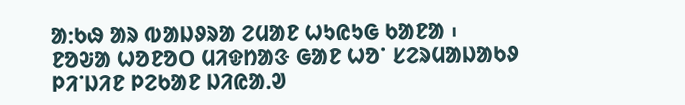ᱟᱺᱠᱷ ᱟᱨ ᱵᱟᱡᱽᱨᱟ ᱮᱢᱟᱱ ᱦᱩᱭᱩᱜ ᱠᱟᱱᱟ ᱾ ᱱᱚᱶᱟ ᱦᱚᱱᱚᱛ ᱢᱤᱫᱴᱟᱝ ᱜᱟᱱ ᱦᱚᱸ ᱥᱮᱨᱢᱟᱡᱟᱠᱽ ᱞᱤᱸᱡᱤᱱ ᱞᱮᱠᱟᱱ ᱡᱤᱭᱟᱹᱣ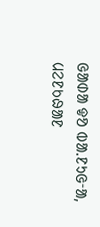ᱜᱟᱰᱟ ᱫᱚ ᱵᱟᱹᱱᱩᱜᱼᱟ, ᱢᱮᱱᱠᱷᱟᱱ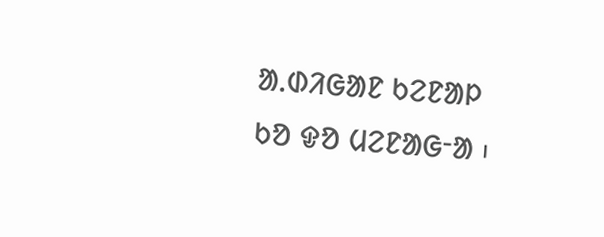ᱟᱹᱰᱤᱜᱟᱱ ᱠᱮᱱᱟᱞ ᱠᱚ ᱫᱚ ᱢᱮᱱᱟᱜᱼᱟ ᱾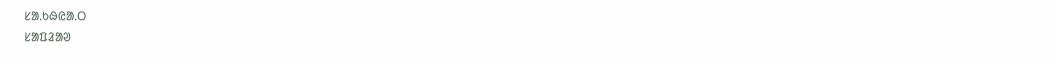ᱥᱟᱹᱠᱷᱭᱟᱹᱛ
ᱥᱟᱯᱲᱟᱣ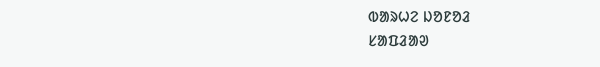ᱵᱟᱨᱦᱮ ᱡᱚᱱᱚᱲ
ᱥᱟᱯᱲᱟᱣ